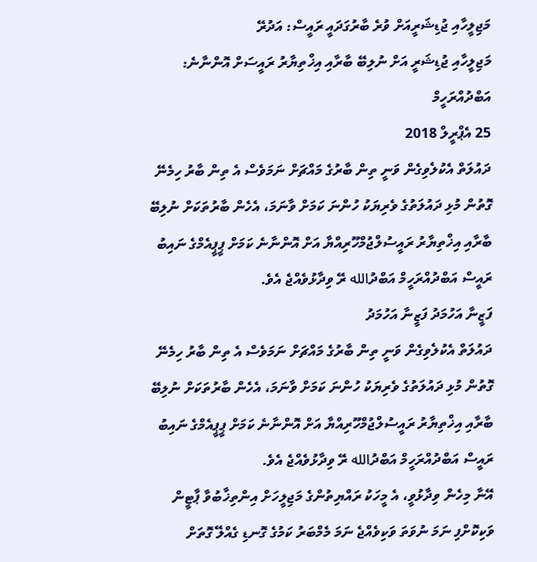މަޖިލީހާއި ޖުޑިޝަރީއަށް ވުރެ ބާރުގަދައީ ރައީސް: އަދުރޭ
މަޖިލީހާއި ޖުޑިޝަރީ އަށް ނުލިބޭ ބާރާއި އިޚްތިޔާރު ރައީސަށް އޮންނާނެ: އަބްދުއްރަހީމް
25 އެޕްރީލް 2018
ދައުލަތް އެކުލެވިގެން ވަނީ ތިން ބާރުގެ މައްޗަށް ނަމަވެސް އެ ތިން ބާރު ހިމެނޭ ގޮތުން މުޅި ދައުލަތުގެ ވެރިޔަކު ހުންނަ ކަމަށް ވާނަމަ، އެހެން ބާރުތަކަށް ނުލިބޭ ބާރާއި އިޚްތިޔާރު ރައީސުލްޖުމްހޫރިއްޔާ އަށް އޮންނާނެ ކަމަށް ޕީޕީއެމްގެ ނައިބު ރައީސް އަބްދުއްރަހީމް އަބްދުالله ރޭ ވިދާޅުވެއްޖެ އެވެ.
ފަޒީނާ އަހުމަދު ފަޒީނާ އަހުމަދު
ދައުލަތް އެކުލެވިގެން ވަނީ ތިން ބާރުގެ މައްޗަށް ނަމަވެސް އެ ތިން ބާރު ހިމެނޭ ގޮތުން މުޅި ދައުލަތުގެ ވެރިޔަކު ހުންނަ ކަމަށް ވާނަމަ، އެހެން ބާރުތަކަށް ނުލިބޭ ބާރާއި އިޚްތިޔާރު ރައީސުލްޖުމްހޫރިއްޔާ އަށް އޮންނާނެ ކަމަށް ޕީޕީއެމްގެ ނައިބު ރައީސް އަބްދުއްރަހީމް އަބްދުالله ރޭ ވިދާޅުވެއްޖެ އެވެ.
އޭނާ މިހެން ވިދާޅުވީ، އެ މީހަކު ރައްޔިތުންގެ މަޖިލީހަށް އިންތިޚާބުވާ ޕާޓީން ވަކިކޮށްފި ނަމަ ނުވަތަ ވަކިވެއްޖެ ނަމަ މެމްބަރު ކަމުގެ ގޮނޑި ގެއްލޭ ގޮތަށް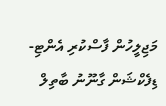މަޖިލީހުން ފާސްކުރި އެންޓި-ޑިފެކްޝަން ގާނޫނު ބާތިލް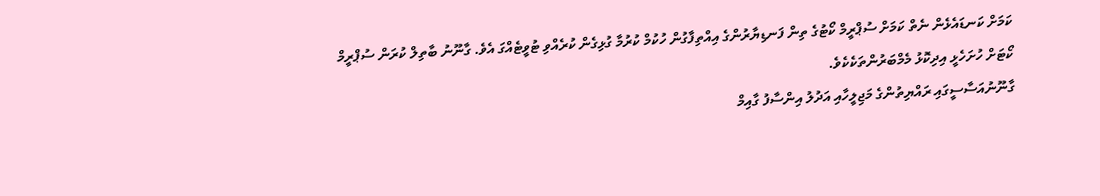ކަމަށް ކަނޑައެޅެން ނެތް ކަމަށް ސުޕްރީމް ކޯޓުގެ ތިން ފަނޑިޔާރުންގެ އިއްތިފާގުން ހުކުމް ކުރުމާ ގުޅިގެން ކުރެއްވި ޓުވީޓެއްގަ އެވެ. ގާނޫނު ބާތިލް ކުރަން ސުޕްރީމް ކޯޓަށް ހުށަހެޅީ އިދިކޮޅު މެމްބަރުންތަކެކެވެ.
ގާނޫނުއަސާސީގައި ރައްޔިތުންގެ މަޖިލީހާއި އަދުލު އިންސާފު ގާއިމް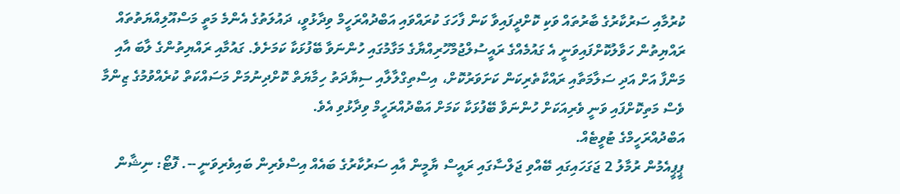ކުރުމާއި ސަރުކާރުގެ ބާރުތައް ވަކި ކޮށްދީފައިވާ ކަން ފާހަގަ ކުރައްވައި އަބްދުއްރަހީމް ވިދާޅުވީ، ދައުލަތުގެ އެންމެ މަތީ މަސްއޫލިއްޔަތުތައް ރައްޔިތުން ހަވާލުކޮށްފައިވަނީ އެ ގައުމެއްގެ ރައީސުލްޖުމްހޫރިއްޔާގެ މަގާމުގައި ހުންނަވާ ބޭފުޅަކާ ކަމަށެވެ. ގައުމާއި ރައްޔިތުންގެ ލާބަ އާއި މަންފާ އަށް އަދި ސަލާމަތާއި ރައްކާތެރިކަން ކަށަވަރުކޮށް، އިސްތިގްލާލާއި ސިޔާދަތު ހިމާޔަތް ކޮށްދިނުމަށް މަސައްކަތް ކުރެއްވުމުގެ ޒިންމާ ވެސް މަތިކޮށްފައި ވަނީ ވެރިއަކަށް ހުންނަވާ ބޭފުޅަކާ ކަމަށް އަބްދުއްރަހީމް ވިދާޅުވި އެވެ.
އަބްދުއްރަހީމްގެ ޓުވީޓެއް.
ޕީޕީއެމުން ރުމާލު 2 ޖަގަހައިގައި ބޭއްވި ޖަލްސާގައި ރައީސް ޔާމީން އާއި ސަރުކާރުގެ ބައެއް އިސްވެރިން ބައިވެރިވަނީ --. ފޮޓޯ: ނިޝާން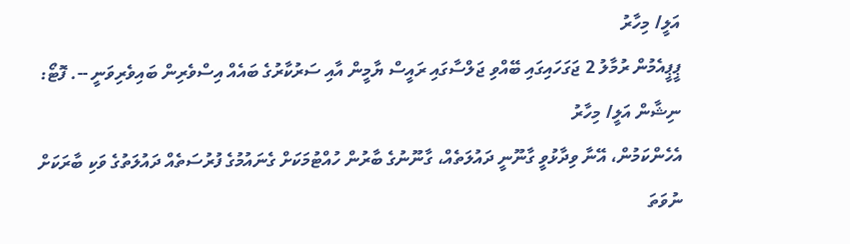އަލީ/ މިހާރު
ޕީޕީއެމުން ރުމާލު 2 ޖަގަހައިގައި ބޭއްވި ޖަލްސާގައި ރައީސް ޔާމީން އާއި ސަރުކާރުގެ ބައެއް އިސްވެރިން ބައިވެރިވަނީ --. ފޮޓޯ: ނިޝާން އަލީ/ މިހާރު
އެހެންކަމުން، އޭނާ ވިދާޅުވީ ގާނޫނީ ދައުލަތެއް، ގާނޫނުގެ ބާރުން ހުއްޓުމަކަށް ގެނައުމުގެ ފުރުސަތެއް ދައުލަތުގެ ވަކި ބާރަކަށް ނުވަތަ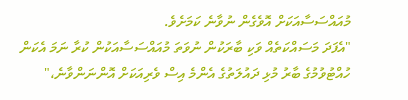މުއައްސަސާއަކަށް އޮވެގެން ނުވާނެ ކަމަށެވެ.
"އެފަދަ މަސައްކަތެއް ވަކި ބާރަކުން ނުވަތަ މުއައްސަސާއަކުން ކުރާ ނަމަ އެކަން ހުއްޓުވުމުގެ ބާރު މުޅި ދައުލަތުގެ އެންމެ އިސް ވެރިއަކަށް އޮންނަންވާނެ،"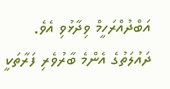އަބްދުއްރަހީމް ވިދާޅުވި އެވެ.
ދައުލަތުގެ އެންމެ ބާރުވެރި ފަރާތަކީ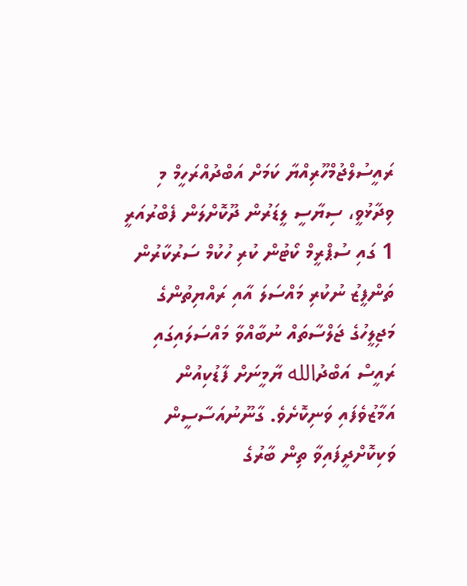ރައީސުލްޖުމްހޫރިއްޔާ ކަމަށް އަބްދުއްރަހީމް މި ވިދާޅުވީ، ސިޔާސީ ލީޑަރުން ދޫކޮށްލަން ފެބްރުއަރީ 1 ގައި ސުޕްރީމް ކޯޓުން ކުރި ހުކުމް ސަރުކާރުން ތަންފީޒު ނުކުރި މައްސަލަ އާއި ރައްޔިތުންގެ މަޖިލީހުގެ ޖަލްސާތައް ނުބާއްވާ މައްސަލައިގައި ރައީސް އަބްދުالله ޔާމީނަށް ފާޑުކިއުން އަމާޒުވެފައި ވަނިކޮށެވެ. ގާނޫނުއަސާސީން ވަކިކޮށްދީފައިވާ ތިން ބާރުގެ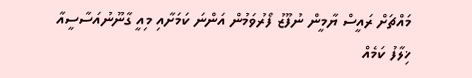މައްޗަށް ރައީސް ޔާމީން ނުފޫޒު ފޯރުވަމުން އަންނަ ކަމަށާއި މިއީ ގާނޫނުއަސާސީއާ ޚިލާފު ކަމެއް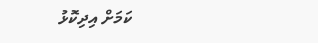ކަމަށް އިދިކޮޅު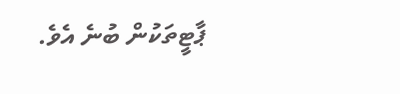ޕާޓީތަކުން ބުނެ އެވެ.